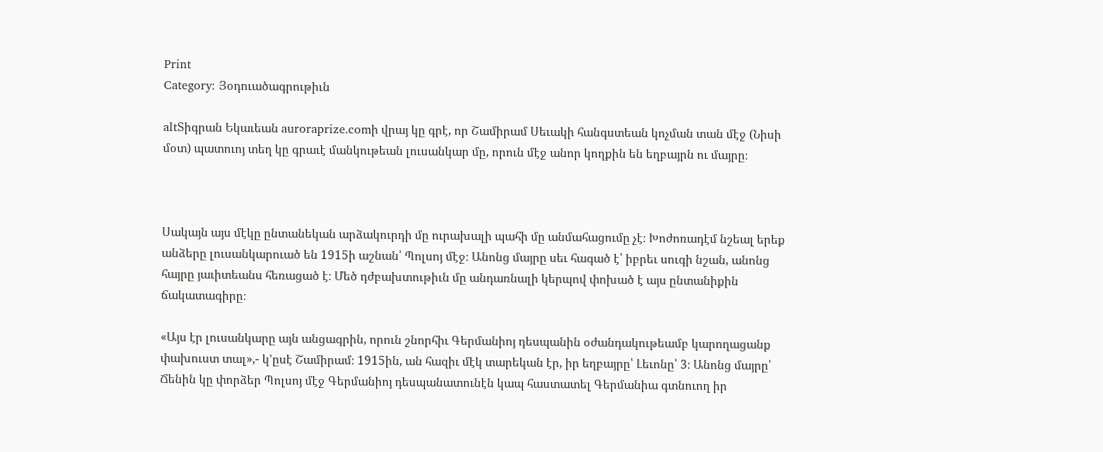Print
Category: Յօդուածագրութիւն

altՏիգրան Եկաւեան auroraprize.comի վրայ կը գրէ‚ որ Շամիրամ Սեւակի հանգստեան կոչման տան մէջ (Նիսի մօտ) պատուոյ տեղ կը գրաւէ մանկութեան լուսանկար մը‚ որուն մէջ անոր կողքին են եղբայրն ու մայրը։



Սակայն այս մէկը ընտանեկան արձակուրդի մը ուրախալի պահի մը անմահացումը չէ։ Խոժոռադէմ նշեալ երեք անձերը լուսանկարուած են 1915ի աշնան՝ Պոլսոյ մէջ։ Անոնց մայրը սեւ հագած է՝ իբրեւ սուգի նշան‚ անոնց հայրը յաւիտեանս հեռացած է։ Մեծ դժբախտութիւն մը անդառնալի կերպով փոխած է այս ընտանիքին ճակատագիրը։

«Այս էր լուսանկարը այն անցագրին‚ որուն շնորհիւ Գերմանիոյ դեսպանին օժանդակութեամբ կարողացանք փախուստ տալ»‚- կ’ըսէ Շամիրամ։ 1915ին‚ ան հազիւ մէկ տարեկան էր‚ իր եղբայրը՝ Լեւոնը՝ 3։ Անոնց մայրը՝ Ճենին կը փորձեր Պոլսոյ մէջ Գերմանիոյ դեսպանատունէն կապ հաստատել Գերմանիա գտնուող իր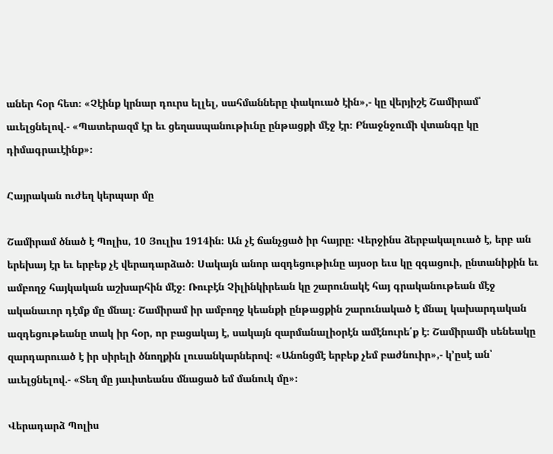աներ հօր հետ։ «Չէինք կրնար դուրս ելլել‚ սահմանները փակուած էին»‚- կը վերյիշէ Շամիրամ՝ աւելցնելով.- «Պատերազմ էր եւ ցեղասպանութիւնը ընթացքի մէջ էր։ Բնաջնջումի վտանգը կը դիմագրաւէինք»։

Հայրական ուժեղ կերպար մը

Շամիրամ ծնած է Պոլիս, 10 Յուլիս 1914ին։ Ան չէ ճանչցած իր հայրը։ Վերջինս ձերբակալուած է‚ երբ ան երեխայ էր եւ երբեք չէ վերադարձած։ Սակայն անոր ազդեցութիւնը այսօր եւս կը զգացուի‚ ընտանիքին եւ ամբողջ հայկական աշխարհին մէջ։ Ռուբէն Չիլինկիրեան կը շարունակէ հայ գրականութեան մէջ ականաւոր դէմք մը մնալ։ Շամիրամ իր ամբողջ կեանքի ընթացքին շարունակած է մնալ կախարդական ազդեցութեանը տակ իր հօր‚ որ բացակայ է‚ սակայն զարմանալիօրէն ամէնուրե՛ք է։ Շամիրամի սենեակը զարդարուած է իր սիրելի ծնողքին լուսանկարներով։ «Անոնցմէ երբեք չեմ բաժնուիր»‚- կ’ըսէ ան՝ աւելցնելով.- «Տեղ մը յաւիտեանս մնացած եմ մանուկ մը»։

Վերադարձ Պոլիս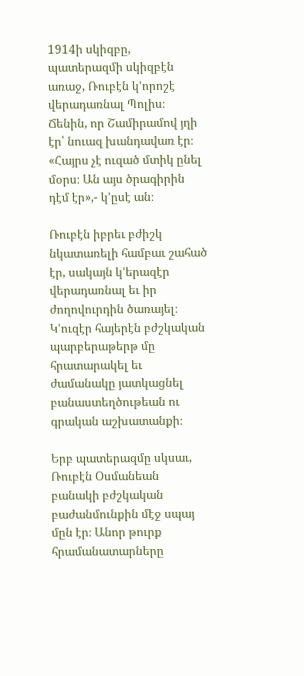1914ի սկիզբը‚ պատերազմի սկիզբէն առաջ, Ռուբէն կ’որոշէ վերադառնալ Պոլիս։ Ճենին‚ որ Շամիրամով յղի էր՝ նուազ խանդավառ էր։ «Հայրս չէ ուզած մտիկ ընել մօրս։ Ան այս ծրագիրին դէմ էր»‚- կ’ըսէ ան։

Ռուբէն իբրեւ բժիշկ նկատառելի համբաւ շահած էր‚ սակայն կ’երազէր վերադառնալ եւ իր ժողովուրդին ծառայել։ Կ’ուզէր հայերէն բժշկական պարբերաթերթ մը հրատարակել եւ ժամանակը յատկացնել բանաստեղծութեան ու գրական աշխատանքի։

Երբ պատերազմը սկսաւ‚ Ռուբէն Օսմանեան բանակի բժշկական բաժանմունքին մէջ սպայ մըն էր։ Անոր թուրք հրամանատարները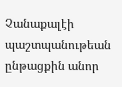Չանաքալէի պաշտպանութեան ընթացքին անոր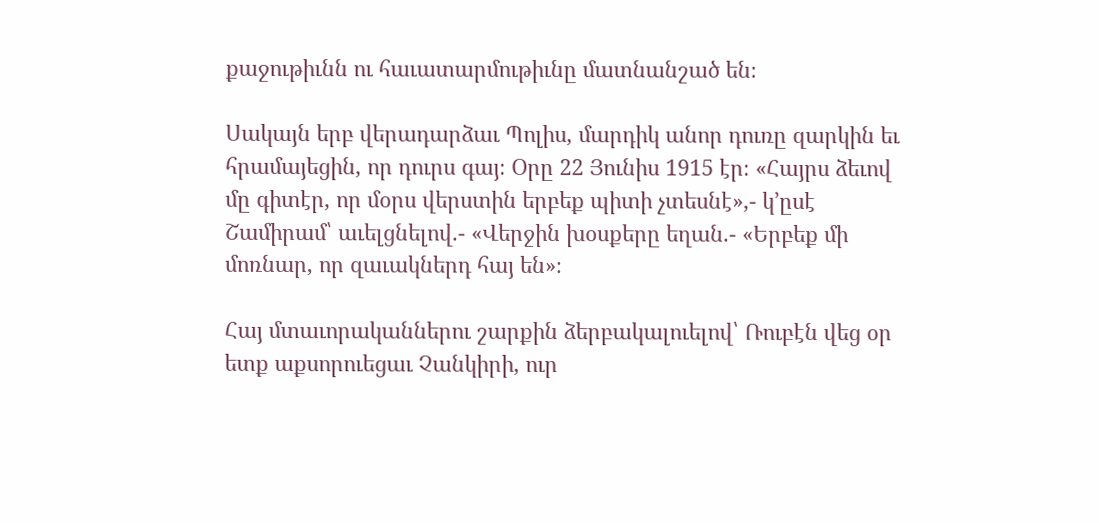քաջութիւնն ու հաւատարմութիւնը մատնանշած են։

Սակայն երբ վերադարձաւ Պոլիս‚ մարդիկ անոր դուռը զարկին եւ հրամայեցին, որ դուրս գայ։ Օրը 22 Յունիս 1915 էր։ «Հայրս ձեւով մը գիտէր‚ որ մօրս վերստին երբեք պիտի չտեսնէ»‚- կ’ըսէ Շամիրամ՝ աւելցնելով.- «Վերջին խօսքերը եղան.- «Երբեք մի մոռնար‚ որ զաւակներդ հայ են»։

Հայ մտաւորականներու շարքին ձերբակալուելով՝ Ռուբէն վեց օր ետք աքսորուեցաւ Չանկիրի‚ ուր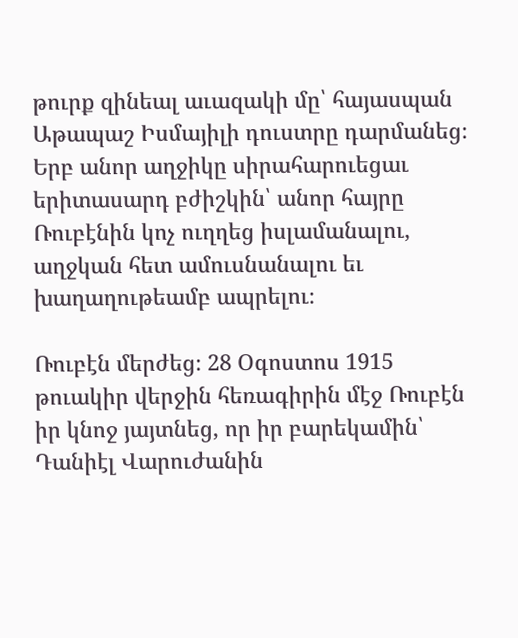թուրք զինեալ աւազակի մը՝ հայասպան Աթապաշ Իսմայիլի դուստրը դարմանեց։ Երբ անոր աղջիկը սիրահարուեցաւ երիտասարդ բժիշկին՝ անոր հայրը Ռուբէնին կոչ ուղղեց իսլամանալու‚ աղջկան հետ ամուսնանալու եւ խաղաղութեամբ ապրելու։

Ռուբէն մերժեց։ 28 Օգոստոս 1915 թուակիր վերջին հեռագիրին մէջ Ռուբէն իր կնոջ յայտնեց‚ որ իր բարեկամին՝ Դանիէլ Վարուժանին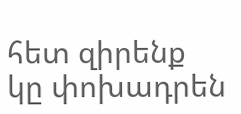հետ զիրենք կը փոխադրեն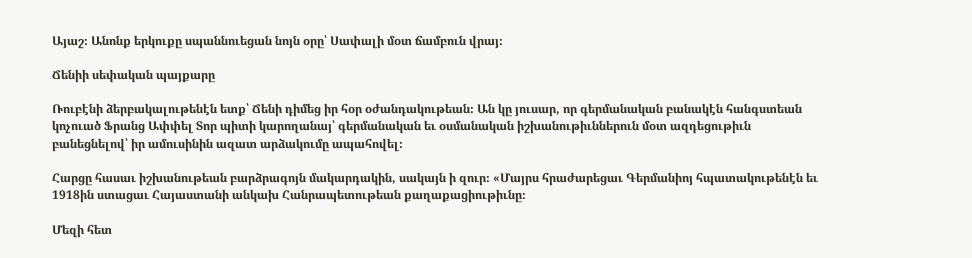Այաշ։ Անոնք երկուքը սպաննուեցան նոյն օրը՝ Սափալի մօտ ճամբուն վրայ։

Ճենիի սեփական պայքարը

Ռուբէնի ձերբակալութենէն ետք՝ Ճենի դիմեց իր հօր օժանդակութեան։ Ան կը յուսար‚ որ գերմանական բանակէն հանգստեան կոչուած Ֆրանց Ափփել Տոր պիտի կարողանայ՝ գերմանական եւ օսմանական իշխանութիւններուն մօտ ազդեցութիւն բանեցնելով՝ իր ամուսինին ազատ արձակումը ապահովել։

Հարցը հասաւ իշխանութեան բարձրագոյն մակարդակին‚ սակայն ի զուր։ «Մայրս հրաժարեցաւ Գերմանիոյ հպատակութենէն եւ 1918ին ստացաւ Հայաստանի անկախ Հանրապետութեան քաղաքացիութիւնը։

Մեզի հետ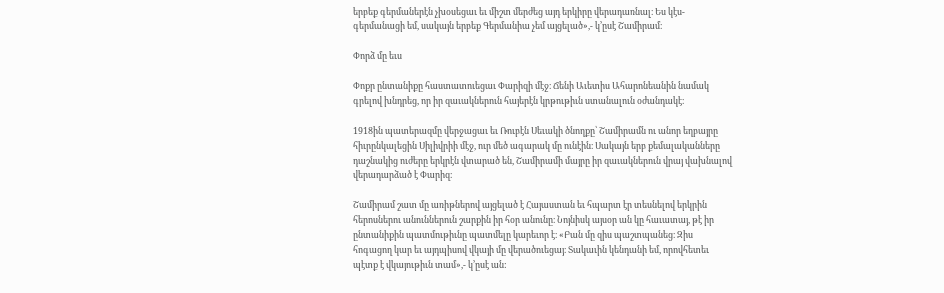երբեք գերմաներէն չխօսեցաւ եւ միշտ մերժեց այդ երկիրը վերադառնալ։ Ես կէս-գերմանացի եմ‚ սակայն երբեք Գերմանիա չեմ այցելած»‚- կ’ըսէ Շամիրամ։

Փորձ մը եւս

Փոքր ընտանիքը հաստատուեցաւ Փարիզի մէջ։ Ճենի Աւետիս Ահարոնեանին նամակ գրելով խնդրեց‚ որ իր զաւակներուն հայերէն կրթութիւն ստանալուն օժանդակէ։

1918ին պատերազմը վերջացաւ եւ Ռուբէն Սեւակի ծնողքը՝ Շամիրամն ու անոր եղբայրը հիւրընկալեցին Սիլիվրիի մէջ‚ ուր մեծ ագարակ մը ունէին։ Սակայն երբ քեմալականները դաշնակից ուժերը երկրէն վտարած են, Շամիրամի մայրը իր զաւակներուն վրայ վախնալով վերադարձած է Փարիզ։

Շամիրամ շատ մը առիթներով այցելած է Հայաստան եւ հպարտ էր տեսնելով երկրին հերոսներու անուններուն շարքին իր հօր անունը։ Նոյնիսկ այսօր ան կը հաւատայ‚ թէ իր ընտանիքին պատմութիւնը պատմելը կարեւոր է։ «Բան մը զիս պաշտպանեց։ Զիս հոգացող կար եւ այդպիսով վկայի մը վերածուեցայ։ Տակաւին կենդանի եմ‚ որովհետեւ պէտք է վկայութիւն տամ»‚- կ’ըսէ ան: